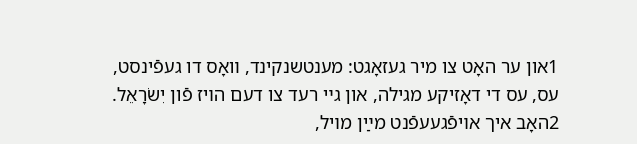1און ער האָט צו מיר געזאָגט: מענטשנקינד, װאָס דו געפֿינסט, עס, עס די דאָזיקע מגילה, און גײ רעד צו דעם הױז פֿון יִשׂרָאֵל. 2האָב איך אױפֿגעעפֿנט מײַן מױל,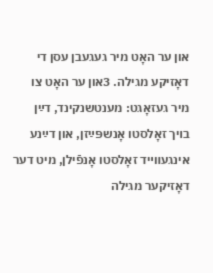און ער האָט מיר געגעבן עסן די דאָזיקע מגילה. 3און ער האָט צו מיר געזאָגט: מענטשנקינד, דײַן בױך זאָלסטו אָנשפּײַזן, און דײַנע אינגעװײד זאָלסטו אָנפֿילן, מיט דער דאָזיקער מגילה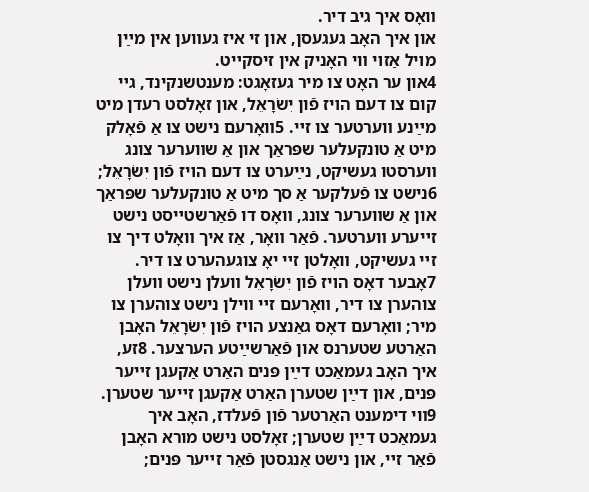װאָס איך גיב דיר.
און איך האָב געגעסן, און זי איז געװען אין מײַן מױל אַזױ װי האָניק אין זיסקײט.
4און ער האָט צו מיר געזאָגט: מענטשנקינד, גײ קום צו דעם הױז פֿון יִשׂרָאֵל, און זאָלסט רעדן מיט מײַנע װערטער צו זײ. 5װאָרעם נישט צו אַ פֿאָלק מיט אַ טונקעלער שפּראַך און אַ שװערער צונג װערסטו געשיקט, נײַערט צו דעם הױז פֿון יִשׂרָאֵל; 6נישט צו פֿעלקער אַ סך מיט אַ טונקעלער שפּראַך און אַ שװערער צונג, װאָס דו פֿאַרשטײסט נישט זײערע װערטער. פֿאַר װאָר, אַז איך װאָלט דיך צו זײ געשיקט, װאָלטן זײ יאָ צוגעהערט צו דיר. 7אָבער דאָס הױז פֿון יִשׂרָאֵל װעלן נישט װעלן צוהערן צו דיר, װאָרעם זײ װילן נישט צוהערן צו מיר; װאָרעם דאָס גאַנצע הױז פֿון יִשׂרָאֵל האָבן האַרטע שטערנס און פֿאַרשײַטע הערצער. 8זע, איך האָב געמאַכט דײַן פּנים האַרט אַקעגן זײער פּנים, און דײַן שטערן האַרט אַקעגן זײער שטערן. 9װי דימענט האַרטער פֿון פֿעלדז, האָב איך געמאַכט דײַן שטערן; זאָלסט נישט מורא האָבן פֿאַר זײ, און נישט אַנגסטן פֿאַר זײער פּנים;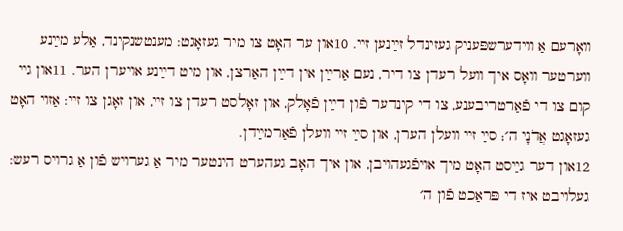װאָרעם אַ װידערשפּעניק געזינדל זײַנען זײ. 10און ער האָט צו מיר געזאָגט: מענטשנקינד, אַלע מײַנע װערטער װאָס איך װעל רעדן צו דיר, נעם אַרײַן אין דײַן האַרצן, און מיט דײַנע אױערן הער. 11און גײ קום צו די פֿאַרטריבענע, צו די קינדער פֿון דײַן פֿאָלק, און זאָלסט רעדן צו זײ, און זאָגן צו זײ: אַזױ האָט געזאָגט אֲדֹנָי ה׳; סײַ זײ װעלן הערן, און סײַ זײ װעלן פֿאַרמײַדן.
12און דער גײַסט האָט מיך אױפֿגעהױבן, און איך האָב געהערט הינטער מיר אַ גערױש פֿון אַ גרױס רעש: געלױבט איז די פּראַכט פֿון ה׳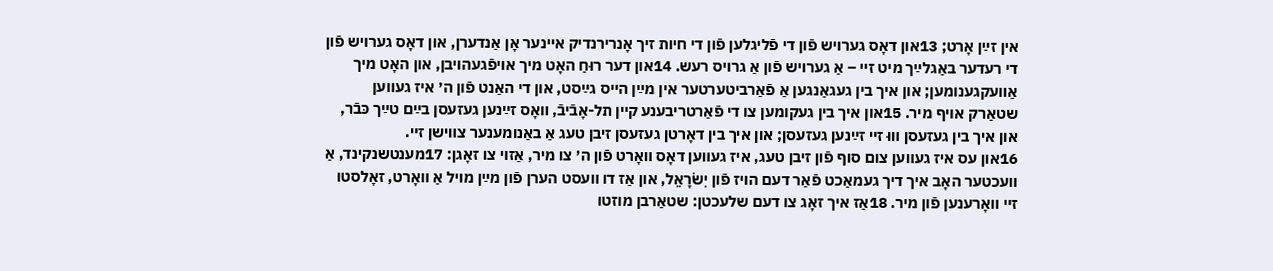אין זײַן אָרט; 13און דאָס גערױש פֿון די פֿליגלען פֿון די חיות זיך אָנרירנדיק אײנער אָן אַנדערן, און דאָס גערױש פֿון די רעדער באַגלײַך מיט זײ – אַ גערױש פֿון אַ גרױס רעש. 14און דער רוּחַ האָט מיך אױפֿגעהױבן, און האָט מיך אַװעקגענומען; און איך בין געגאַנגען אַ פֿאַרביטערטער אין מײַן הײס גײַסט, און די האַנט פֿון ה׳ איז געװען שטאַרק אױף מיר. 15און איך בין געקומען צו די פֿאַרטריבענע קײן תל-אָבֿיבֿ, װאָס זײַנען געזעסן בײַם טײַך כּבֿר, און איך בין געזעסן װוּ זײ זײַנען געזעסן; און איך בין דאָרטן געזעסן זיבן טעג אַ באַנומענער צװישן זײ.
16און עס איז געװען צום סוף פֿון זיבן טעג, איז געװען דאָס װאָרט פֿון ה׳ צו מיר, אַזױ צו זאָגן: 17מענטשנקינד, אַ װעכטער האָב איך דיך געמאַכט פֿאַר דעם הױז פֿון יִשׂרָאֵל, און אַז דו װעסט הערן פֿון מײַן מױל אַ װאָרט, זאָלסטו זײ װאָרענען פֿון מיר. 18אַז איך זאָג צו דעם שלעכטן: שטאַרבן מוזטו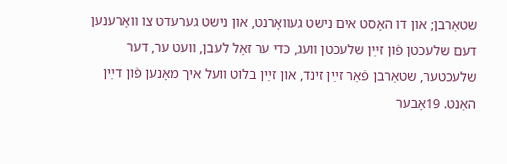שטאַרבן; און דו האָסט אים נישט געװאָרנט, און נישט גערעדט צו װאָרענען דעם שלעכטן פֿון זײַן שלעכטן װעג, כּדי ער זאָל לעבן, װעט ער, דער שלעכטער, שטאַרבן פֿאַר זײַן זינד, און זײַן בלוט װעל איך מאָנען פֿון דײַן האַנט. 19אָבער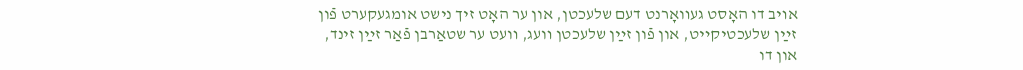אױב דו האָסט געװאָרנט דעם שלעכטן, און ער האָט זיך נישט אומגעקערט פֿון זײַן שלעכטיקײט, און פֿון זײַן שלעכטן װעג, װעט ער שטאַרבן פֿאַר זײַן זינד, און דו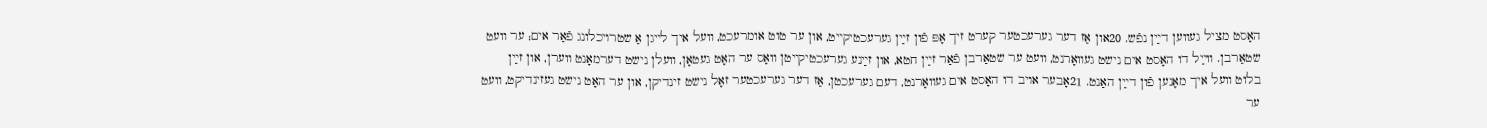האָסט מציל געװען דײַן נפֿש. 20און אַז דער גערעכטער קערט זיך אָפּ פֿון זײַן גערעכטיקײט, און ער טוט אומרעכט, װעל איך לײגן אַ שטרױכלונג פֿאַר אים; ער װעט שטאַרבן. װײַל דו האָסט אים נישט געװאָרנט, װעט ער שטאַרבן פֿאַר זײַן חטא, און זײַנע גערעכטיקײטן װאָס ער האָט געטאָן, װעלן נישט דערמאָנט װערן, און זײַן בלוט װעל איך מאָנען פֿון דײַן האַנט. 21אָבער אױב דו האָסט אים געװאָרנט, דעם גערעכטן, אַז דער גערעכטער זאָל נישט זינדיקן, און ער האָט נישט געזינדיקט, װעט ער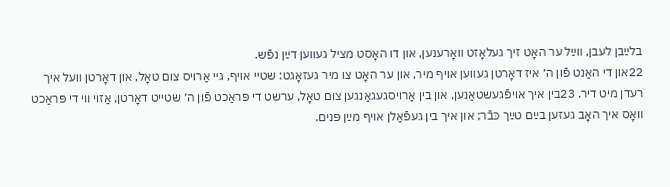בלײַבן לעבן, װײַל ער האָט זיך געלאָזט װאָרענען, און דו האָסט מציל געװען דײַן נפֿש.
22און די האַנט פֿון ה׳ איז דאָרטן געװען אױף מיר, און ער האָט צו מיר געזאָגט: שטײ אױף, גײ אַרױס צום טאָל, און דאָרטן װעל איך רעדן מיט דיר. 23בין איך אױפֿגעשטאַנען, און בין אַרױסגעגאַנגען צום טאָל, ערשט די פּראַכט פֿון ה׳ שטײט דאָרטן, אַזױ װי די פּראַכט װאָס איך האָב געזען בײַם טײַך כּבֿר; און איך בין געפֿאַלן אױף מײַן פּנים.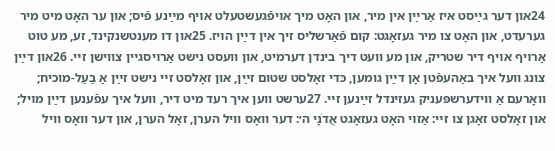24און דער גײַסט איז אַרײַן אין מיר, און האָט מיך אױפֿגעשטעלט אױף מײַנע פֿיס; און ער האָט מיט מיר גערעדט, און האָט צו מיר געזאָגט: קום פֿאַרשליס זיך אין דײַן הױז. 25און דו מענטשנקינד, זע, מע טוט אַרױף אױף דיר שטריק, און מע װעט דיך בינדן דערמיט, און װעסט נישט אַרױסגײן צװישן זײ. 26און דײַן צונג װעל איך באַהעפֿטן אָן דײַן גומען, כּדי זאָלסט שטום זײַן, און זאָלסט זײ נישט זײַן אַ בַעַל-מוכיח; װאָרעם אַ װידערשפּעניק געזינדל זײַנען זײ. 27ערשט װען איך רעד מיט דיר, װעל איך עפֿענען דײַן מױל; און זאָלסט זאָגן צו זײ: אַזױ האָט געזאָגט אֲדֹנָי ה׳: דער װאָס װיל הערן, זאָל הערן, און דער װאָס װיל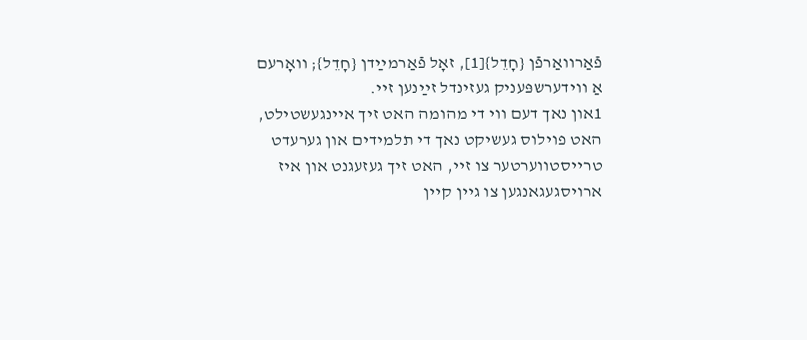פֿאַרװאַרפֿן {חָדֵל}[1], זאָל פֿאַרמײַדן {חָדֵל}; װאָרעם אַ װידערשפּעניק געזינדל זײַנען זײ.
1און נאך דעם ווי די מהומה האט זיך איינגעשטילט, האט פוילוס געשיקט נאך די תלמידים און גערעדט טרייסטווערטער צו זיי, האט זיך געזעגנט און איז ארויסגעגאנגען צו גיין קיין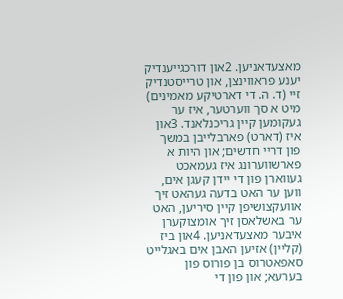מאצעדאניען. 2און דורכגייענדיק יענע פראווינצן, און טרייסטנדיק זיי (ד. ה. די דארטיקע מאמינים) מיט א סך ווערטער, איז ער געקומען קיין גריכנלאנד. 3און איז (דארט) פארבלייבן במשך פון דריי חדשים; און היות א פארשווערונג איז געמאכט געווארן פון די יידן קעגן אים, ווען ער האט בדעה געהאט זיך אוועקצושיפן קיין סיריען, האט ער באשלאסן זיך אומצוקערן איבער מאצעדאניען. 4און ביז (קליין) אזיען האבן אים באגלייט סאפאטרוס בן פורוס פון בערעא; און פון די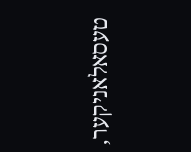טעסאלאניקער,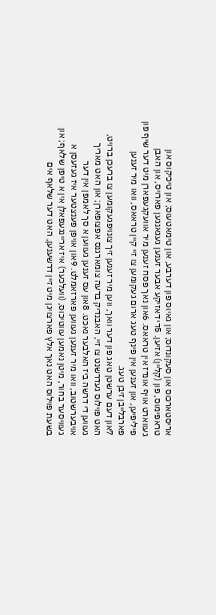אריסטארכוס און סעקונדוס; און גאיוס פון דערבע, און טימאטעוס; און טיכיקוס און טראפימוס, פון (קליין) אזיען. 5די דאזיקע אבער זענען געגאנגען פארויס, און האבן געווארט אויף אונדז אין טראאס. 6און נאך פסח זענען מיר אוועקגעפארן מיט דער שיף פון פיליפיען, און זענען אין פינף טעג ארום געקומען צו זיי קיין טראאס, וואו מיר זענען פארבלייבן זיבן טעג.
7און דעם ערשטן טאג פון דער וואך, ווען מיר זענען זיך צונויפגעקומען צו ברעכן ברויט, האט פוילוס געדרשנט צו זיי, האבנדיק בדעה צומארגנס אפצופארן; און האט מאריך געווען די דרשה ביז האלבער נאכט. 8און עס זענען געווען א סך לאמפן אין דער אויבערשטוב, וואו מיר זענען געווען פארזאמלט. 9און אויפן פענצטער איז געזעסן א געוויסער בחור, מיטן נאמען עווטיכוס, (וועלכער) איז אריינגעפאלן אין א טיפן שלאף; און בשעת פוילוס האט נאך אלץ פארצויגן מיט זיין דרשענען, האט דער שלאף אים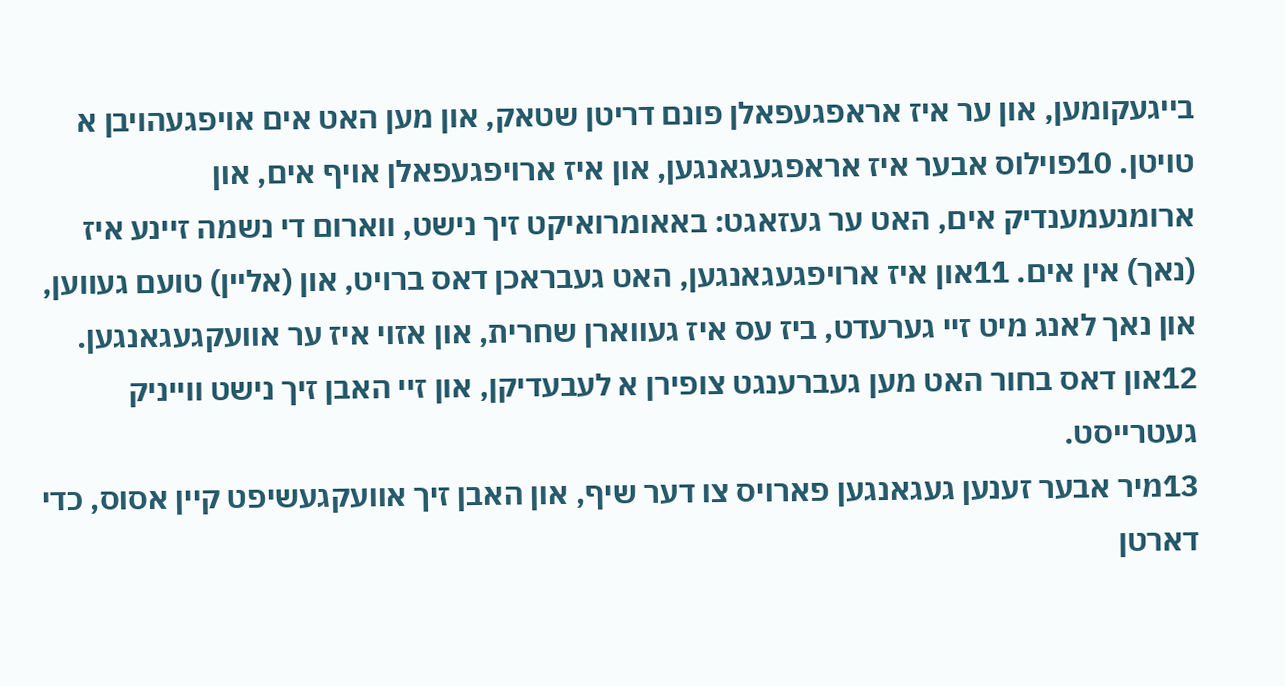בייגעקומען, און ער איז אראפגעפאלן פונם דריטן שטאק, און מען האט אים אויפגעהויבן א טויטן. 10פוילוס אבער איז אראפגעגאנגען, און איז ארויפגעפאלן אויף אים, און ארומנעמענדיק אים, האט ער געזאגט: באאומרואיקט זיך נישט, ווארום די נשמה זיינע איז (נאך) אין אים. 11און איז ארויפגעגאנגען, האט געבראכן דאס ברויט, און (אליין) טועם געווען, און נאך לאנג מיט זיי גערעדט, ביז עס איז געווארן שחרית, און אזוי איז ער אוועקגעגאנגען. 12און דאס בחור האט מען געברענגט צופירן א לעבעדיקן, און זיי האבן זיך נישט ווייניק געטרייסט.
13מיר אבער זענען געגאנגען פארויס צו דער שיף, און האבן זיך אוועקגעשיפט קיין אסוס, כדי דארטן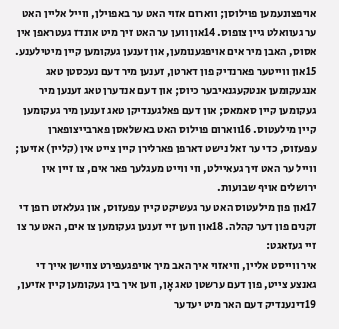אויפצונעמען פוילוסן; ווארום אזוי האט ער באפוילן, ווייל אליין האט ער געוואלט גיין צופוס. 14און ווען ער האט זיך מיט אונדז געטראפן אין אסוס, האבן מיר אים אויפגענומען, און זענען געקומען קיין מיטילענע. 15און ווייטער פארנדיק פון דארטן, זענען מיר דעם נעכסטן טאג אנגעקומען אנטקעגנאיבער כיוס; און דעם אנדערן טאג זענען מיר געקומען קיין סאמאס; און דעם פאלגענדיקן טאג זענען מיר געקומען קיין מילעטוס. 16ווארום פוילוס האט באשלאסן פארבייצופארן עפעזוס, כדי ער זאל נישט דארפן פארלירן קיין צייט אין (קליין) אזיען; ווייל ער האט זיך געאיילט, ווי ווייט מעגלעך פאר אים, צו זיין אין ירושלים אויף שבועות.
17און פון מילעטוס האט ער געשיקט קיין עפעזוס, און געלאזט רופן די זקנים פון דער קהלה. 18און ווען זיי זענען געקומען צו אים, האט ער צו זיי געזאגט:
איר ווייסט אליין, וויאזוי איך האב מיך אויפגעפירט צווישן אייך די גאנצע צייט, פון דעם ערשטן טאג אָן, ווען איך בין געקומען קיין אזיען, 19דינענדיק דעם האר מיט יעדער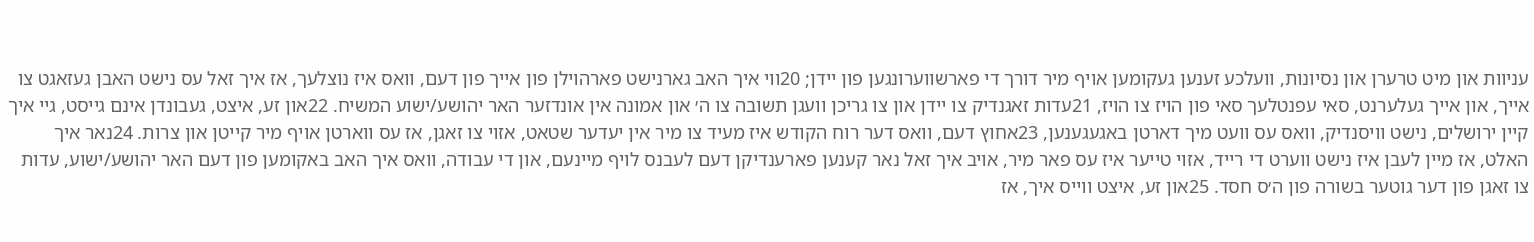עניוות און מיט טרערן און נסיונות, וועלכע זענען געקומען אויף מיר דורך די פארשווערונגען פון יידן; 20ווי איך האב גארנישט פארהוילן פון אייך פון דעם, וואס איז נוצלעך, אז איך זאל עס נישט האבן געזאגט צו אייך, און אייך געלערנט, סאי עפנטלעך סאי פון הויז צו הויז, 21עדות זאגנדיק צו יידן און צו גריכן וועגן תשובה צו ה׳ און אמונה אין אונדזער האר יהושע/ישוע המשיח. 22און זע, איצט, געבונדן אינם גייסט, גיי איך קיין ירושלים, נישט וויסנדיק, וואס עס וועט מיך דארטן באגעגענען, 23אחוץ דעם, וואס דער רוח הקודש איז מעיד צו מיר אין יעדער שטאט, אזוי צו זאגן, אז עס ווארטן אויף מיר קייטן און צרות. 24נאר איך האלט, אז מיין לעבן איז נישט ווערט די רייד, אזוי טייער איז עס פאר מיר, אויב איך זאל נאר קענען פארענדיקן דעם לעבנס לויף מיינעם, און די עבודה, וואס איך האב באקומען פון דעם האר יהושע/ישוע, עדות צו זאגן פון דער גוטער בשורה פון ה׳ס חסד. 25און זע, איצט ווייס איך, אז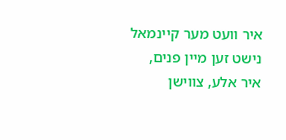איר וועט מער קיינמאל נישט זען מיין פנים, איר אלע, צווישן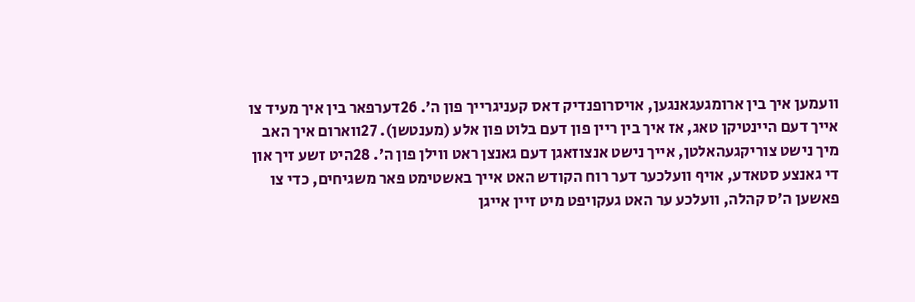וועמען איך בין ארומגעגאנגען, אויסרופנדיק דאס קעניגרייך פון ה׳. 26דערפאר בין איך מעיד צו אייך דעם היינטיקן טאג, אז איך בין ריין פון דעם בלוט פון אלע (מענטשן). 27ווארום איך האב מיך נישט צוריקגעהאלטן, אייך נישט אנצוזאגן דעם גאנצן ראט ווילן פון ה׳. 28היט זשע זיך און די גאנצע סטאדע, אויף וועלכער דער רוח הקודש האט אייך באשטימט פאר משגיחים, כדי צו פאשען ה׳ס קהלה, וועלכע ער האט געקויפט מיט זיין אייגן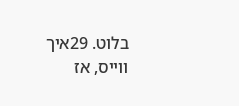בלוט. 29איך ווייס, אז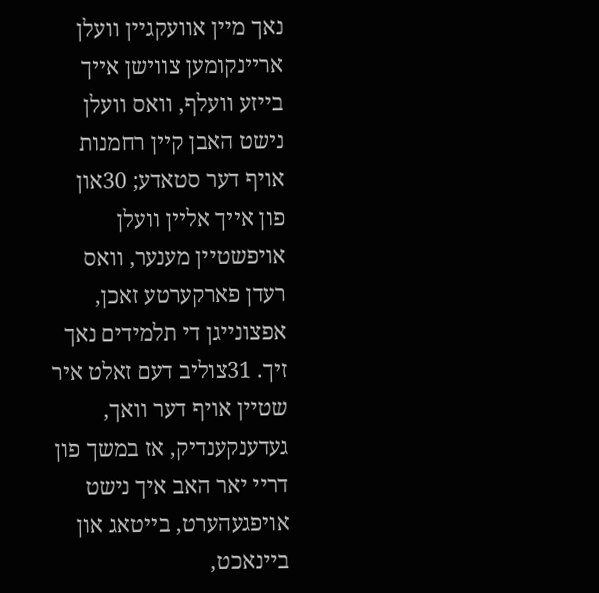נאך מיין אוועקגיין וועלן אריינקומען צווישן אייך בייזע וועלף, וואס וועלן נישט האבן קיין רחמנות אויף דער סטאדע; 30און פון אייך אליין וועלן אויפשטיין מענער, וואס רעדן פארקערטע זאכן, אפצונייגן די תלמידים נאך זיך. 31צוליב דעם זאלט איר שטיין אויף דער וואך, געדענקענדיק, אז במשך פון דריי יאר האב איך נישט אויפגעהערט, בייטאג און ביינאכט,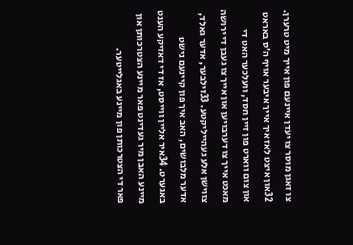צו זאגן מוסר צו יעדן איינעם פון אייך מיט טרערן. 32און איצט לאז איך אייך איבער אויף ה׳ס באראט און צום ווארט פון זיין חסד, וועלכער האט די מאכט אייך צו דערבויען און אייך צו געבן די ירושה צווישן אלע געהייליקטע. 33זילבער, אדער גאלד, אדער מלבושים, האב איך פון קיינעם נישט באגערט. 34איר אליין ווייסט, אז די דאזיקע הענט מיינע האבן מיר געדינט פאר מיינע הצטרכותן און פאר די הצטרכותן פון מיינע באגלייטער.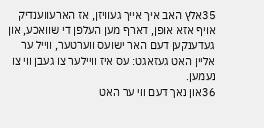35אלץ האב איך אייך געוויזן, אז הארעווענדיק אויף אזא אופן, דארף מען העלפן די שוואכע, און געדענקען דעם האר ישועס ווערטער, ווייל ער אליין האט געזאגט: עס איז וויילער צו געבן ווי צו נעמען.
36און נאך דעם ווי ער האט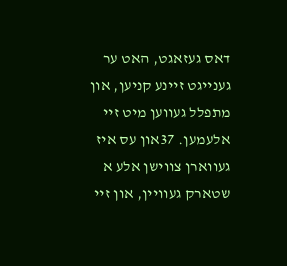דאס געזאגט, האט ער גענייגט זיינע קניען, און מתפלל געווען מיט זיי אלעמען. 37און עס איז געווארן צווישן אלע א שטארק געוויין, און זיי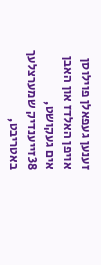זענען געפאלן פוילוסן אויפן האלדז און האבן אים געקושט, 38זייענדיק שמערצלעך באטריבט,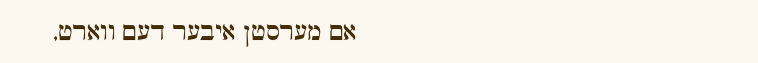אם מערסטן איבער דעם ווארט,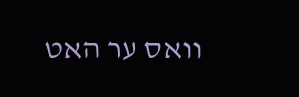וואס ער האט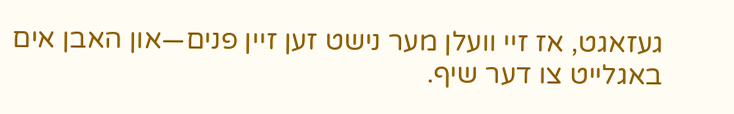געזאגט, אז זיי וועלן מער נישט זען זיין פנים—און האבן אים באגלייט צו דער שיף.